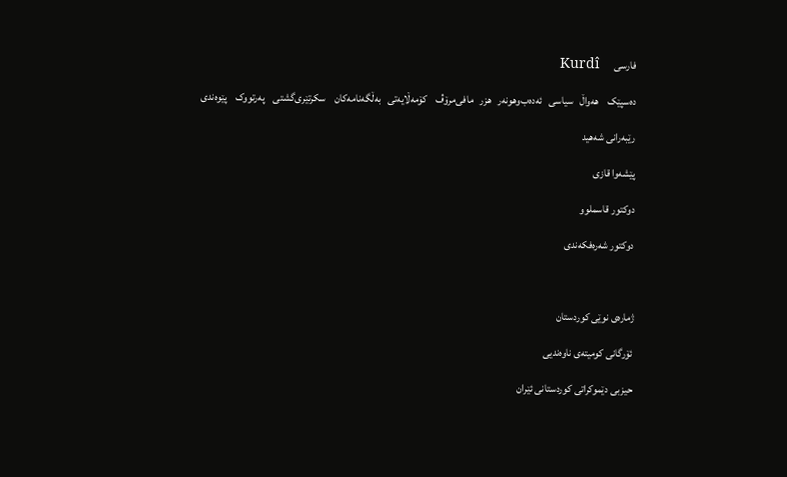فارسی       Kurdî

ده‌سپێک    هه‌واڵ   سیاسی   ئه‌ده‌ب‌وهونه‌ر   هزر   مافی‌مرۆڤ    کۆمه‌ڵایه‌تی   به‌ڵگه‌نامه‌کان    سکرتێری‌گشتی    په‌رتووک    پێوه‌ندی

رێبه‌رانی شه‌هید

پێشه‌وا قازی‌

دوكتور قاسملوو

دوكتور شه‌ره‌فکه‌ندی



ژماره‌ی نوێی كوردستان

ئۆرگانی كومیته‌ی ناوه‌ندیی

حیزبی دێموكراتی كوردستانی ئێران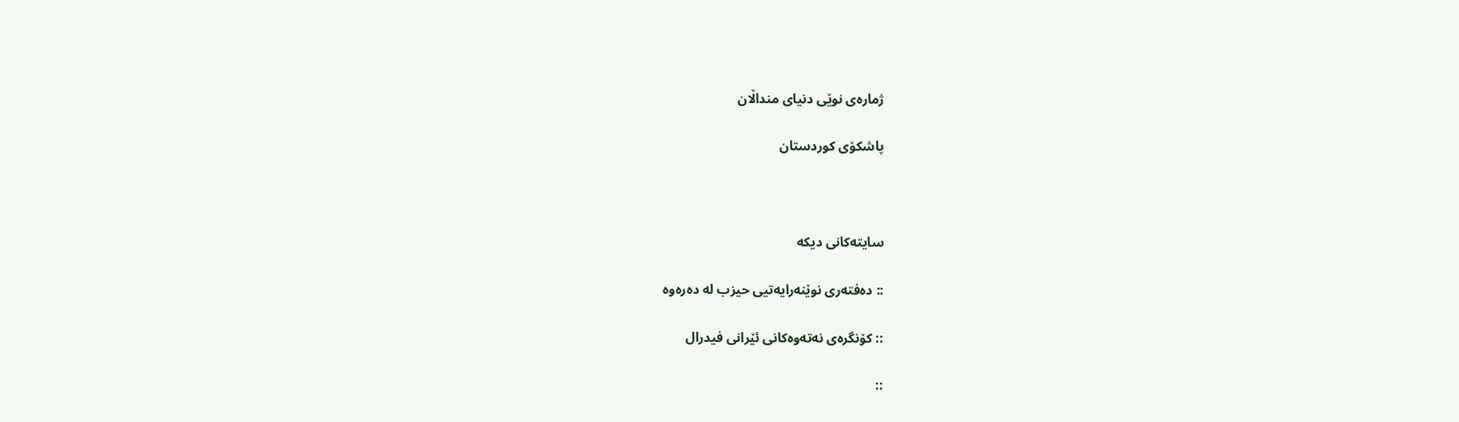ژماره‌ی نوێی دنیای منداڵان

پاشكۆی كوردستان



سایته‌کانی دیکه

:: ده‌فته‌ری نوێنه‌رایه‌تیی حیزب له ده‌ره‌وه

:: كۆنگره‌ی‌ نه‌ته‌وه‌كانی‌ ئێرانی‌ فیدرال

::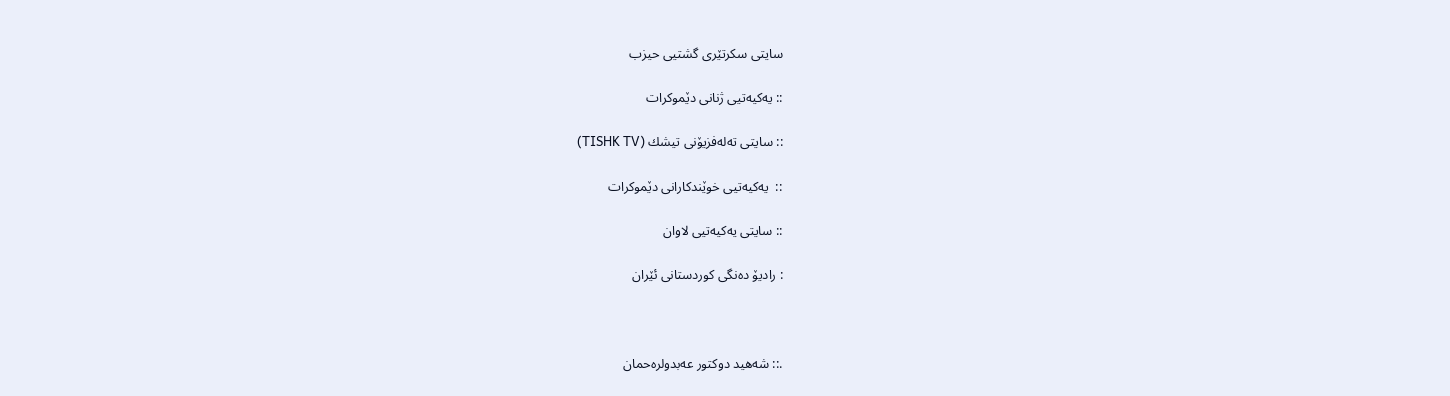سایتی سکرتێری گشتیی حیزب

:: یه‌كیه‌تیی‌ ژنانی‌ دێموكرات

:: سایتی ته‌له‌فزیۆنی‌ تیشك (TISHK TV)

::  یه‌كیه‌تیی‌ خوێندكارانی‌ دێموكرات

:: سایتی یه‌کیه‌تیی لاوان

: رادیۆ ده‌نگی كوردستانی‌ ئێران



.:: شه‌هید دوکتور عه‌بدولره‌حمان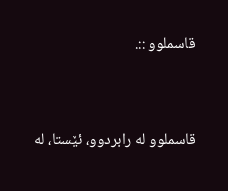قاسملوو ::.



قاسملوو له‌ رابردوو، ئێستا، له‌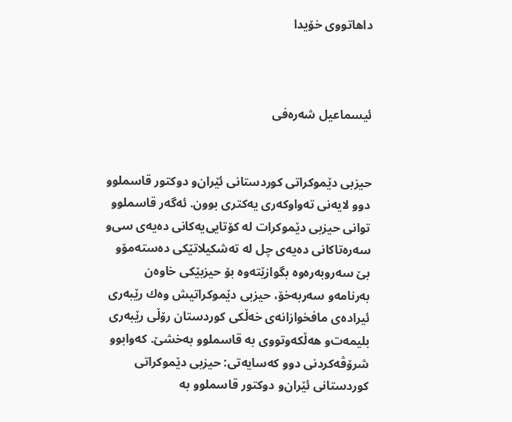داهاتووی‌ خۆیدا



ئیسماعیل شه‌ره‌فی‌


حیزبی‌ دێموكراتی‌ كوردستانی‌ ئێران‌و دوكتور قاسملوو دوو لایه‌نی‌ ته‌واوكه‌ری‌ یه‌كتری‌ بوون. ئه‌گه‌ر قاسملوو توانی‌ حیزبی‌ دێموكرات له‌ كۆتایی‌یه‌كانی‌ ده‌یه‌ی‌ سی‌‌و سه‌ره‌تاكانی‌ ده‌یه‌ی‌ چل له‌ ته‌شكیلاتێكی‌ ده‌سته‌مۆ‌و بێ‌ سه‌روبه‌ره‌وه‌ بگوازێته‌وه‌ بۆ حیزبێكی‌ خاوه‌ن به‌رنامه‌‌و سه‌ربه‌خۆ، حیزبی‌ دێموكراتیش وه‌ك رێبه‌ری‌ ئیراده‌ی‌ مافخوازانه‌ی‌ خه‌ڵكی‌ كوردستان رۆڵی‌ رێبه‌ری‌ بلیمه‌ت‌و هه‌ڵكه‌وتووی‌ به‌ قاسملوو به‌خشێ‌. كه‌وابوو شرۆڤه‌كردنی‌ دوو كه‌سایه‌تی‌: حیزبی‌ دێموكراتی‌ كوردستانی‌ ئێران‌و دوكتور قاسملوو به‌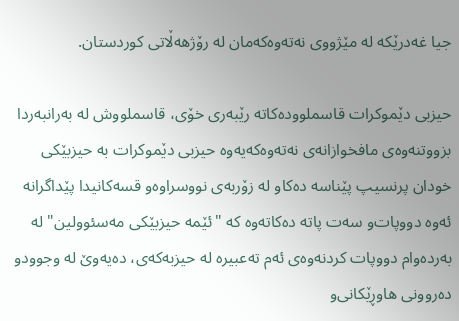جیا غه‌درێكه‌ له‌ مێژووی‌ نه‌ته‌وه‌كه‌مان له‌ رۆژهه‌ڵاتی‌ كوردستان.

حیزبی‌ دێموكرات قاسملووده‌كاته‌ رێبه‌ری‌ خۆی، قاسملووش له‌ به‌رانبه‌ردا بزووتنه‌وه‌ی‌ مافخوازانه‌ی‌ نه‌ته‌وه‌كه‌یه‌وه‌ حیزبی‌ دێموكرات به‌ حیزبێكی‌ خودان پرنسیپ پێناسه‌ ده‌كا‌و له‌ زۆربه‌ی‌ نووسراوه‌‌و قسه‌كانیدا پێداگرانه‌ ئه‌وه‌ دووپات‌و سه‌ت پاته‌ ده‌كاته‌وه‌ كه‌ "ئێمه‌ حیزبێكی‌ مه‌سئوولین" له‌ به‌رده‌وام دووپات كردنه‌وه‌ی‌ ئه‌م ته‌عبیره‌ له‌ حیزبه‌كه‌ی‌، ده‌یه‌وێ‌ له‌ وجوود‌و ده‌روونی‌ هاوڕێكانی‌‌و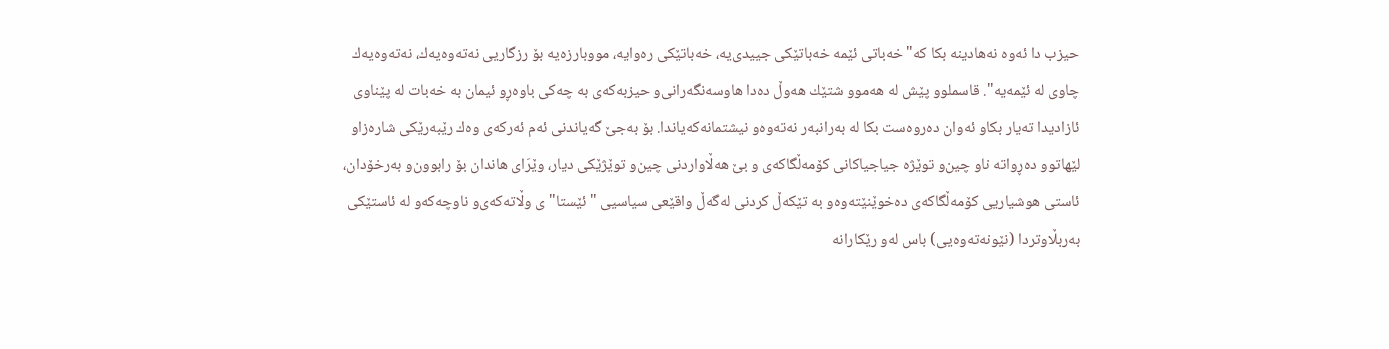حیزب دا ئه‌وه‌ نه‌هادینه‌ بكا كه‌"خه‌باتی‌ ئێمه‌ خه‌باتێكی‌ جییدی‌یه‌، خه‌باتێكی‌ ره‌وایه‌، مووبارزه‌یه‌ بۆ رزگاریی‌ نه‌ته‌وه‌یه‌ك، نه‌ته‌وه‌یه‌ك چاوی‌ له‌ ئێمه‌یه‌". قاسملوو پێش له‌ هه‌موو شتێك هه‌وڵ ده‌دا هاوسه‌نگه‌رانی‌‌و حیزبه‌كه‌ی‌ به‌ چه‌كی‌ باوه‌ڕ‌و ئیمان به‌ خه‌بات له‌ پێناوی‌ ئازادیدا ته‌یار بكا‌و ئه‌وان ده‌روه‌ست بكا له‌ به‌رانبه‌ر نه‌ته‌وه‌و نیشتمانه‌كه‌یاندا. بۆ به‌جێ‌ گه‌یاندنی‌ ئه‌م ئه‌ركه‌ی‌ وه‌ك رێبه‌رێكی‌ شاره‌زا‌و لێهاتوو ده‌ڕواته‌ ناو چین‌و توێژه‌ جیاجیاكانی‌ كۆمه‌ڵگاكه‌ی‌ ‌و بێ‌ هه‌ڵاواردنی‌ چین‌و توێژێكی‌ دیار، وێرَای‌ هاندان بۆ رابوون‌و به‌رخۆدان، ئاستی هوشیاریی‌ كۆمه‌ڵگاكه‌ی‌ ده‌خوێنێته‌وه‌‌و به‌ تێكه‌ڵ كردنی‌ له‌گه‌ڵ واقێعی سیاسیی‌ "ئێستا"ی‌ وڵاته‌كه‌ی‌‌و ناوچه‌كه‌‌و له‌ ئاستێكی‌ به‌ربڵاوتردا (نێونه‌ته‌وه‌یی‌) باس له‌و رێكارانه‌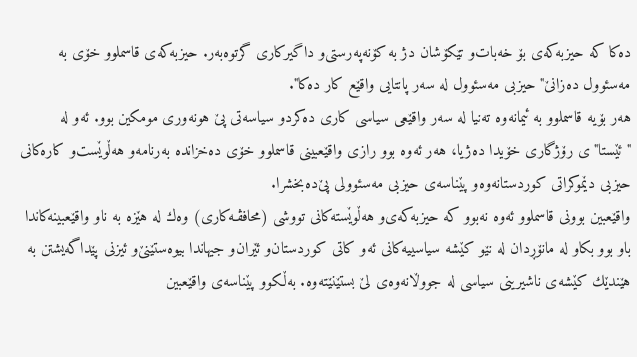ده‌كا كه‌ حیزبه‌كه‌ی‌ بۆ خه‌بات‌و تێكۆشان دژ به‌ كۆنه‌په‌رستی‌‌و داگیركاری‌ گرتوه‌به‌ر. حیزبه‌كه‌ی‌ قاسملوو خۆی به‌ مه‌سئوول ده‌زانێ‌"حیزبی‌ مه‌سئوول له‌ سه‌ر پانتایی‌ واقێع كار ده‌كا".
هه‌ر بۆیه‌ قاسملوو به‌ ئیمانه‌وه‌ ته‌نیا له‌ سه‌ر واقێعی‌ سیاسی كاری‌ ده‌كرد‌و سیاسه‌تی‌ پێ‌ هونه‌وری‌ مومكین بوو. ئه‌و له‌ "ئێستا"ی‌ رۆژگاری‌ خۆیدا ده‌ژیا، هه‌ر ئه‌وه‌ بوو رازی‌ واقێعبینی‌ قاسملوو خۆی ده‌خزانده‌ به‌رنامه‌‌و هه‌ڵوێست‌و كاره‌كانی‌ حیزبی‌ دێموكراتی‌ كوردستانه‌وه‌‌و پێناسه‌ی‌ حیزبی‌ مه‌سئوولی‌ پێ‌ده‌بخشرا.
واقێعبین بوونی‌ قاسملوو ئه‌وه‌ نه‌بوو كه‌ حیزبه‌كه‌ی‌‌و هه‌ڵوێسته‌كانی‌ تووشی‌ (محافڤـه‌كاری‌) وه‌ك له‌ هێزه‌ به‌ ناو واقێعبینه‌كاندا باو بوو بكا‌و له‌ مانۆڕدان له‌ نێو كێشه‌ سیاسییه‌كانی‌ ئه‌و كاتی‌ كوردستان‌و ئێران‌و جیهاندا بیوه‌ستێنێ‌‌و ئیزنی‌ پێداگه‌یشتن به‌ هێندێك كێشه‌ی‌ ناشیرینی‌ سیاسی له‌ جووڵانه‌وه‌ی‌ لێ‌ بستێنێته‌وه‌. به‌ڵكوو پێناسه‌ی‌ واقێعبین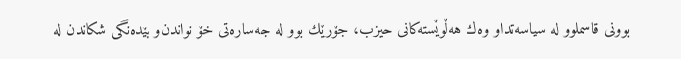بوونی‌ قاسملوو له‌ سیاسه‌تدا‌و وه‌ك هه‌ڵوێسته‌كانی‌ حیزب، جۆرێك بوو له‌ جه‌ساره‌تی‌ خۆ نواندن‌و بێده‌نگی‌ شكاندن له‌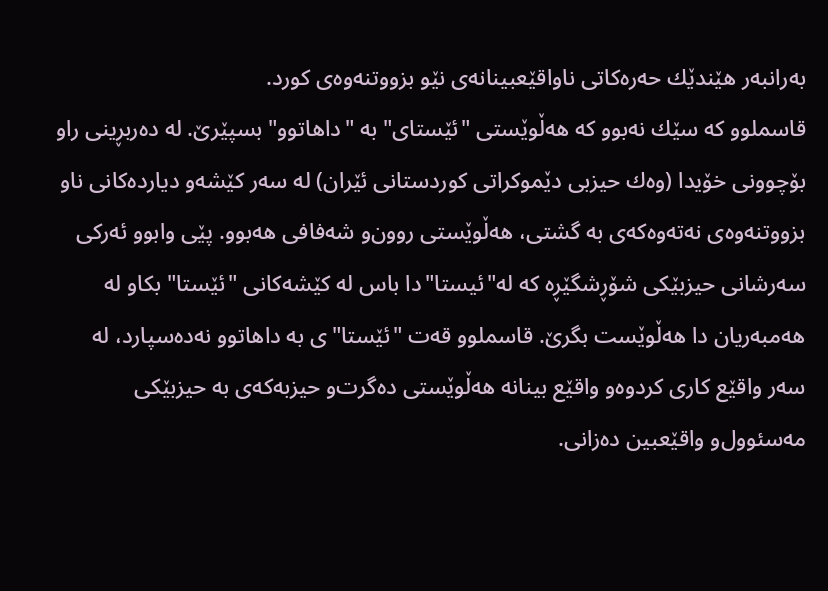به‌رانبه‌ر هێندێك حه‌ره‌كاتی‌ ناواقێعبینانه‌ی‌ نێو بزووتنه‌وه‌ی‌ كورد.
قاسملوو كه‌ سێك نه‌بوو كه‌ هه‌ڵوێستی‌ "ئێستای‌" به‌ "داهاتوو" بسپێرێ‌. له‌ ده‌ربڕینی‌ راو بۆچوونی‌ خۆیدا (وه‌ك حیزبی‌ دێموكراتی‌ كوردستانی‌ ئێران) له‌ سه‌ر كێشه‌‌و دیارده‌كانی‌ ناو بزووتنه‌وه‌ی‌ نه‌ته‌وه‌كه‌ی‌ به‌ گشتی‌، هه‌ڵوێستی‌ روون‌و شه‌فافی‌ هه‌بوو. پێی‌ وابوو ئه‌ركی‌ سه‌رشانی‌ حیزبێكی‌ شۆڕشگێڕه‌ كه‌ له‌"ئیستا"دا باس له‌ كێشه‌كانی‌ "ئێستا" بكا‌و له‌ هه‌مبه‌ریان دا هه‌ڵوێست بگرێ‌. قاسملوو قه‌ت "ئێستا"ی‌ به‌ داهاتوو نه‌ده‌سپارد، له‌ سه‌ر واقێع كاری‌ كردوه‌‌و واقێع بینانه‌ هه‌ڵوێستی‌ ده‌گرت‌و حیزبه‌كه‌ی‌ به‌ حیزبێكی‌ مه‌سئوول‌و واقێعبین ده‌زانی‌.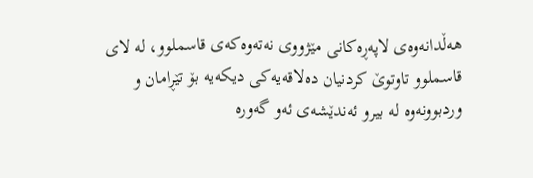هه‌ڵدانه‌وه‌ی‌ لاپه‌ڕه‌كانی‌ مێژووی‌ نه‌ته‌وه‌كه‌ی‌ قاسملوو، له‌ لای قاسملو‌و تاوتوێ كردنیان ده‌لاقه‌یه‌كی‌ دیكه‌یه‌ بۆ تێڕامان ‌و وردبوونه‌وه‌ له‌ بیر‌و ئه‌ندێشه‌ی‌ ئه‌و گه‌وره‌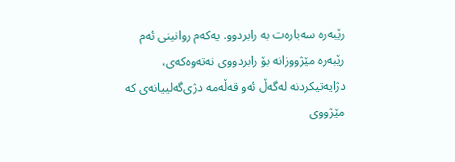رێبه‌ره‌ سه‌باره‌ت به‌ رابردوو. یه‌كه‌م روانینی‌ ئه‌م رێبه‌ره‌ مێژووزانه‌ بۆ رابردووی‌ نه‌ته‌وه‌كه‌ی‌، دژایه‌تیكردنه‌ له‌گه‌ڵ ئه‌و قه‌ڵه‌مه‌ دژی‌گه‌لییانه‌ی كه‌ مێژووی‌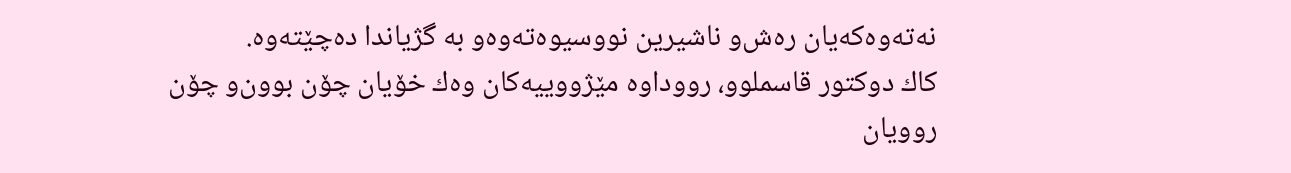نه‌ته‌وه‌كه‌یان ره‌ش‌و ناشیرین نووسیوه‌ته‌وه‌‌و به‌ گژیاندا ده‌چێته‌وه‌.
كاك دوكتور قاسملوو، رووداوه‌ مێژووییه‌كان وه‌ك خۆیان چۆن بوون‌و چۆن روویان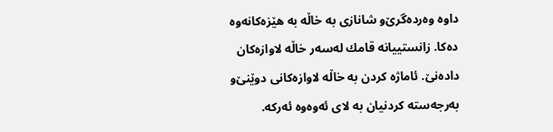داوه‌ وه‌رده‌گرێ‌‌و شانازی‌ به‌ خاڵه‌ به‌ هێزه‌كانه‌وه‌ ده‌كا. زانستییانه‌ قامك له‌سه‌ر خاڵه‌ لاوازه‌كان داده‌نێ‌. ئاماژه‌ كردن به‌ خاڵه‌ لاوازه‌كانی‌ دوێنێ‌و به‌رجه‌سته‌ كردنیان به‌ لای‌ ئه‌وه‌وه‌ ئه‌ركه‌.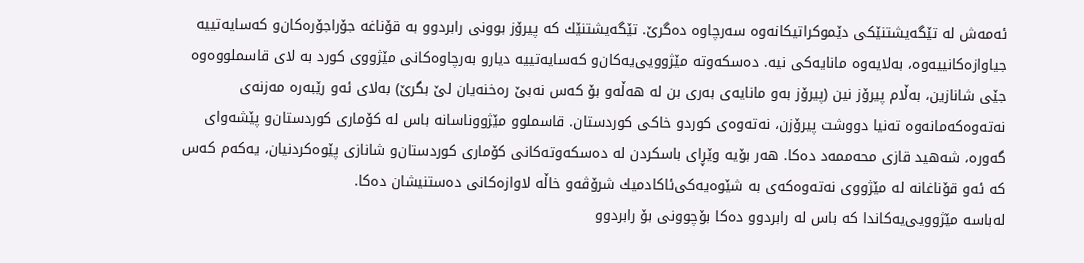ئه‌مه‌ش له‌ تێگه‌یشتنێكی‌ دێموكراتیكانه‌وه‌ سه‌رچاوه‌ ده‌گرێ‌. تێگه‌یشتنێك كه‌ پیرۆز بوونی‌ رابردوو به‌ قۆناغه‌ جۆراجۆره‌كان‌و كه‌سایه‌تییه‌ جیاوازه‌كانییه‌وه‌، به‌لایه‌وه‌ مانایه‌كی‌ نیه‌. ده‌سكه‌وته‌ مێژوویی‌یه‌كان‌و كه‌سایه‌تییه‌ دیار‌و به‌رچاوه‌كانی‌ مێژووی كورد به‌ لای‌ قاسملووه‌وه‌ جێی‌ شانازین، به‌ڵام پیرۆز نین (پیرۆز به‌و مانایه‌ی‌ به‌ری‌ بن له‌ هه‌ڵه‌‌و بۆ كه‌س نه‌بێ‌ ره‌خنه‌یان لێ‌ بگرێ‌) به‌لای‌ ئه‌و رێبه‌ره‌ مه‌زنه‌ی‌ نه‌ته‌وه‌كه‌مانه‌وه‌ ته‌نیا دووشت پیرۆزن، نه‌ته‌وه‌ی‌ كورد‌و خاكی‌ كوردستان. قاسملوو مێژووناسانه‌ باس له‌ كۆماری‌ كوردستان‌و پێشه‌وای‌ گه‌وره‌، شه‌هید قازی‌ محه‌ممه‌د ده‌كا. هه‌ر بۆیه‌ وێڕای‌ باسكردن له‌ ده‌سكه‌وته‌كانی‌ كۆماری‌ كوردستان‌و شانازی‌ پێوه‌كردنیان، یه‌كه‌م كه‌س كه‌ ئه‌و قۆناغانه‌ له‌ مێژووی‌ نه‌ته‌وه‌كه‌ی‌ به‌ شێوه‌یه‌كی‌ئاكادمیك شرۆڤه‌‌و خاڵه‌ لاوازه‌كانی‌ ده‌ستنیشان ده‌كا.
له‌باسه‌ مێژوویی‌یه‌كاندا كه‌ باس له‌ رابردوو ده‌كا بۆچوونی‌ بۆ رابردوو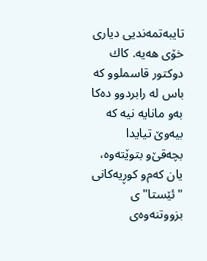تایبه‌تمه‌ندیی‌ دیاری‌ خۆی هه‌یه‌. كاك دوكتور قاسملوو كه‌ باس له‌ رابردوو ده‌كا به‌‌و مانایه‌ نیه‌ كه‌ بیه‌وێ‌ تیایدا بچه‌قێ‌‌و بتوێته‌وه‌، یان كه‌م‌و كوڕیه‌كانی‌ "ئێستا"ی‌ بزووتنه‌وه‌ی‌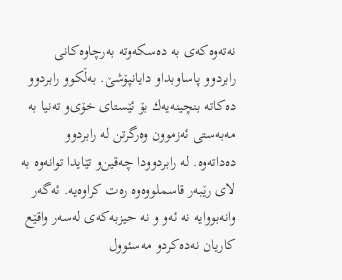نه‌ته‌وه‌كه‌ی‌ به‌ ده‌سكه‌وته‌ به‌رچاوه‌كانی‌ رابردوو پاساوبدا‌و دایانپۆشێ‌. به‌ڵكوو رابردوو ده‌كاته‌ بنچینه‌یه‌ك بۆ ئێستای‌ خۆی‌و ته‌نیا به‌ مه‌به‌ستی‌ ئه‌زموون وه‌رگرتن له‌ رابردوو ده‌داته‌وه‌. له‌ رابردوودا چه‌قین‌و تێایدا توانه‌وه‌ به‌ لای‌ رێبه‌ر قاسملووه‌وه‌ ره‌ت كراوه‌یه‌. ئه‌گه‌ر وانه‌بووایه‌ نه‌ ئه‌و ‌و نه‌ حیزبه‌كه‌ی‌ له‌سه‌ر واقێع كاریان نه‌ده‌كرد‌و مه‌سئوول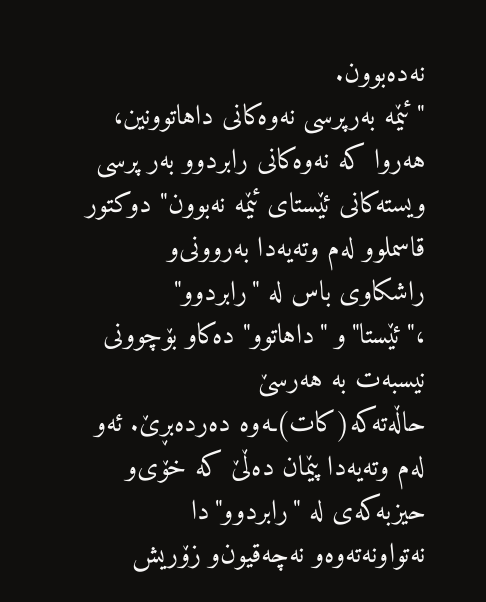نه‌ده‌بوون.
" ئێمه‌ به‌رپرسی‌ نه‌وه‌كانی‌ داهاتوونین، هه‌روا كه‌ نه‌وه‌كانی‌ رابردوو به‌ر پرسی‌ ویسته‌كانی‌ ئێستای‌ ئێمه‌ نه‌بوون" دوكتور قاسملوو له‌م وته‌یه‌دا به‌روونی‌‌و راشكاوی‌ باس له‌ "رابردوو" ،"ئێستا"و "داهاتوو" ده‌كا‌و بۆچوونی‌ نیسبه‌ت به‌ هه‌رسێ‌ حاڵه‌ته‌كه‌(كات)ـه‌وه‌ ده‌رده‌بڕێ‌. ئه‌و له‌م وته‌یه‌دا پێمان ده‌ڵێ‌ كه‌ خۆی‌و حیزبه‌كه‌ی‌ له‌ "رابردوو"دا نه‌تواونه‌ته‌وه‌‌و نه‌چه‌قیون‌و زۆریش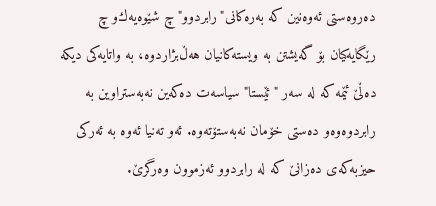ده‌روه‌ستی‌ ئه‌وه‌نین كه‌ به‌ره‌كانی‌"رابردوو" چ شێوه‌یه‌ك‌و چ رێگایه‌كیان بۆ گه‌یشتن به‌ ویسته‌كانیان هه‌ڵ‌بژاردوه‌، به‌ واتایه‌كی‌ دیكه‌ ده‌ڵێ‌ ئێمه‌ كه‌ له‌ سه‌ر "ئێستا" سیاسه‌ت ده‌كه‌ین نه‌به‌ستراوین به‌ رابردوه‌وه‌‌و ده‌ستی‌ خۆمان نه‌به‌ستۆته‌وه‌. ئه‌و ته‌نیا ئه‌وه‌ به‌ ئه‌ركی‌ حیزبه‌كه‌ی‌ ده‌زانێ‌ كه‌ له‌ رابردوو ئه‌زموون وه‌رگرێ‌.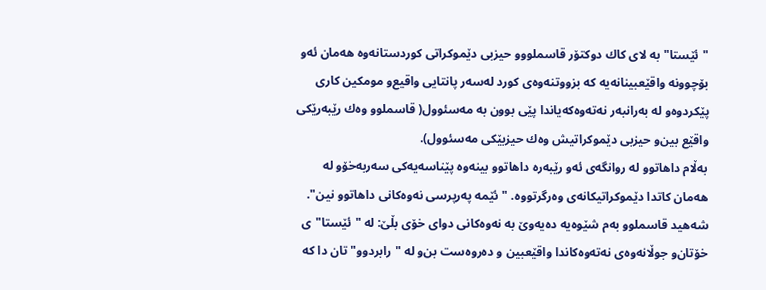"ئێستا" به‌ لای‌ كاك دوكتۆر قاسملوو‌و حیزبی‌ دێموكراتی‌ كوردستانه‌وه‌ هه‌مان ئه‌و بۆچوونه‌ واقێعبینانه‌یه‌ كه‌ بزووتنه‌وه‌ی‌ كورد له‌سه‌ر پانتایی‌ واقیع‌و مومكین كاری‌ پێكردوه‌‌و له‌ به‌رانبه‌ر نه‌ته‌وه‌كه‌یاندا پێی‌ بوون به‌ مه‌سئوول( قاسملوو وه‌ك رێبه‌رێكی‌ واقێع بین‌و حیزبی‌ دێموكراتیش ‌وه‌ك حیزبێكی‌ مه‌سئوول).
به‌ڵام داهاتوو له‌ روانگه‌ی‌ ئه‌و رێبه‌ره‌ داهاتوو بینه‌وه‌ پێناسه‌یه‌كی‌ سه‌ربه‌خۆ‌و له‌ هه‌مان كاتدا دێموكراتیكانه‌ی‌ وه‌رگرتووه‌. "ئێمه‌ په‌رپرسی‌ نه‌وه‌كانی‌ داهاتوو نین". شه‌هید قاسملوو به‌م شێوه‌یه‌ ده‌یه‌وێ‌ به‌ نه‌وه‌كانی‌ دوای‌ خۆی بڵێ‌: له‌ "ئێستا"ی‌ خۆتان‌و جوڵانه‌وه‌ی‌ نه‌ته‌وه‌كاندا واقێعبین ‌و ده‌روه‌ست بن‌و له‌ "رابردوو"تان دا كه‌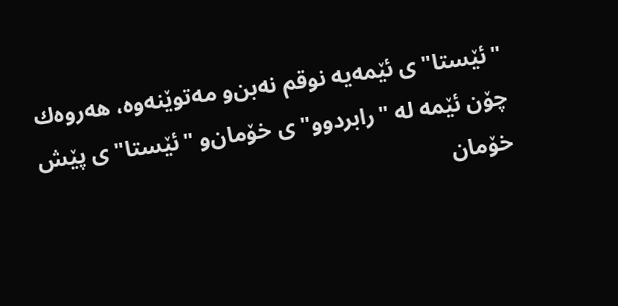"ئێستا"ی‌ ئێمه‌یه‌ نوقم نه‌بن‌و مه‌توێنه‌وه‌، هه‌روه‌ك چۆن ئێمه‌ له‌ "رابردوو"ی‌ خۆمان‌و "ئێستا"ی‌ پێش خۆمان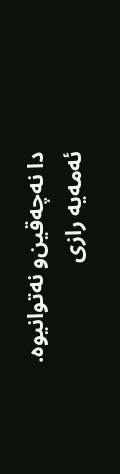دا نه‌چه‌قین‌و نه‌توانیوه‌. ئه‌مه‌یه‌ رازی‌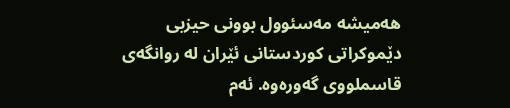هه‌میشه‌ مه‌سئوول بوونی‌ حیزبی‌ دێموكراتی‌ كوردستانی‌ ئێران له‌ روانگه‌ی‌ قاسملووی‌ گه‌وره‌وه‌. ئه‌م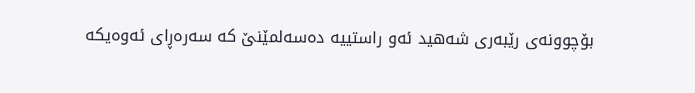بۆچوونه‌ی‌ رێبه‌ری‌ شه‌هید ئه‌و راستییه‌ ده‌سه‌لمێنێ‌ كه‌ سه‌ره‌ڕای‌ ئه‌وه‌یكه‌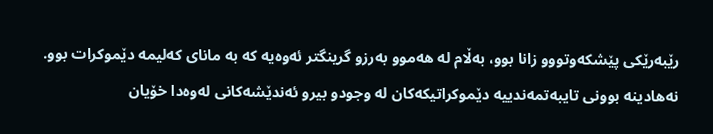رێبه‌رێكی‌ پێشكه‌وتوو‌و زانا بوو، به‌ڵام له‌ هه‌موو به‌رز‌و گرینگتر ئه‌وه‌یه‌ كه‌ به‌ مانای‌ كه‌لیمه‌ دێموكرات بوو.
نه‌هادینه‌ بوونی‌ تایبه‌تمه‌ندییه‌ دێموكراتیكه‌كان له‌ وجود‌و بیر‌و ئه‌ندێشه‌كانی‌ له‌وه‌دا خۆیان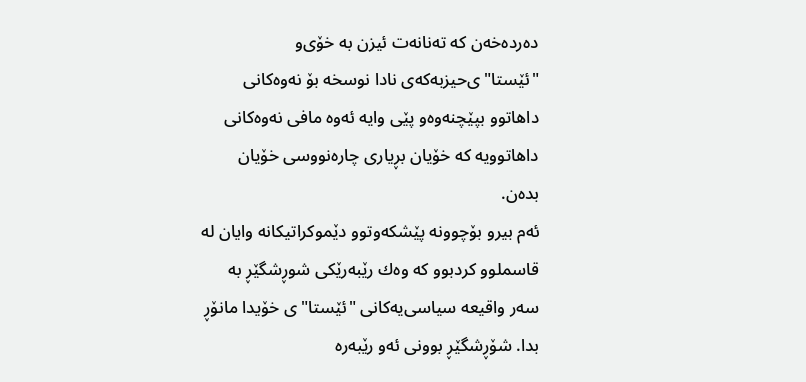ده‌رده‌خه‌ن كه‌ ته‌نانه‌ت ئیزن به‌ خۆی‌و "ئێستا"ی‌حیزبه‌كه‌ی‌ نادا نوسخه‌ بۆ نه‌وه‌كانی‌ داهاتوو بپێچنه‌وه‌‌و پێی‌ وایه‌ ئه‌وه‌ مافی‌ نه‌وه‌كانی‌ داهاتوویه‌ كه‌ خۆیان بڕیاری‌ چاره‌نووسی‌ خۆیان بده‌ن.
ئه‌م بیر‌و بۆچوونه‌ پێشكه‌وتوو دێموكراتیكانه‌ وایان له‌ قاسملوو كردبوو كه‌ وه‌ك رێبه‌رێكی‌ شوڕشگێڕ به‌ سه‌ر واقیعه‌ سیاسی‌یه‌كانی‌ "ئێستا"ی‌ خۆیدا مانۆڕ بدا. شۆڕشگێڕ بوونی‌ ئه‌و رێبه‌ره‌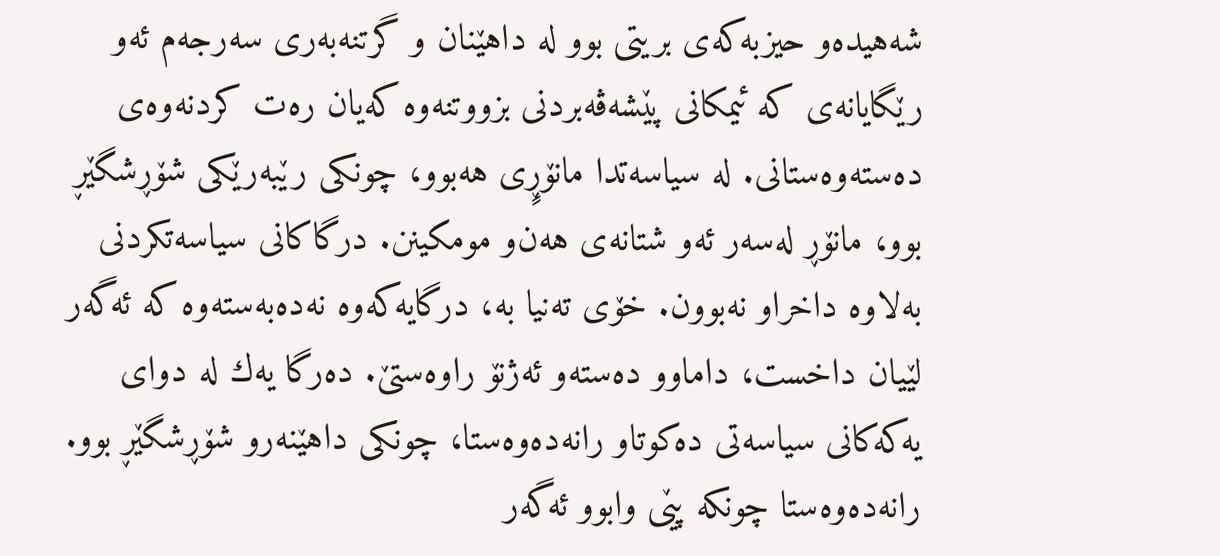شه‌هیده‌‌و حیزبه‌كه‌ی‌ بریتی‌ بوو له‌ داهێنان ‌و گرتنه‌به‌ری‌ سه‌رجه‌م ئه‌و رێگایانه‌ی‌ كه‌ ئیمكانی‌ پێشه‌ڤه‌بردنی‌ بزووتنه‌وه‌ كه‌یان ره‌ت كردنه‌وه‌ی‌ ده‌سته‌وه‌ستانی‌. له‌ سیاسه‌تدا مانۆڕٍی هه‌بوو، چونكی‌ رێبه‌رێكی‌ شۆڕشگێڕ بوو، مانۆڕ له‌سه‌ر ئه‌و شتانه‌ی‌ هه‌ن‌و مومكینن. درگاكانی‌ سیاسه‌تكردنی‌ به‌لاوه‌ داخراو نه‌بوون. خۆی ته‌نیا به‌، درگایه‌كه‌وه‌ نه‌ده‌به‌سته‌وه‌ كه‌ ئه‌گه‌ر لێیان داخست، داماو‌و ده‌سته‌‌و ئه‌ژنۆ راوه‌ستێ‌. ده‌رگا یه‌ك له‌ دوای‌ یه‌كه‌كانی‌ سیاسه‌تی‌ ده‌كوتا‌و رانه‌ده‌وه‌ستا، چونكی‌ داهێنه‌ر‌و شۆڕشگێڕ بوو. رانه‌ده‌وه‌ستا چونكه‌ پێی‌ وابوو ئه‌گه‌ر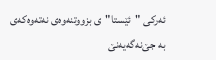ئه‌ركی‌ "ئێستا"ی‌ بزووتنه‌وه‌ی‌ نه‌ته‌وه‌كه‌ی‌ به‌ جێ‌نه‌گه‌یه‌نێ‌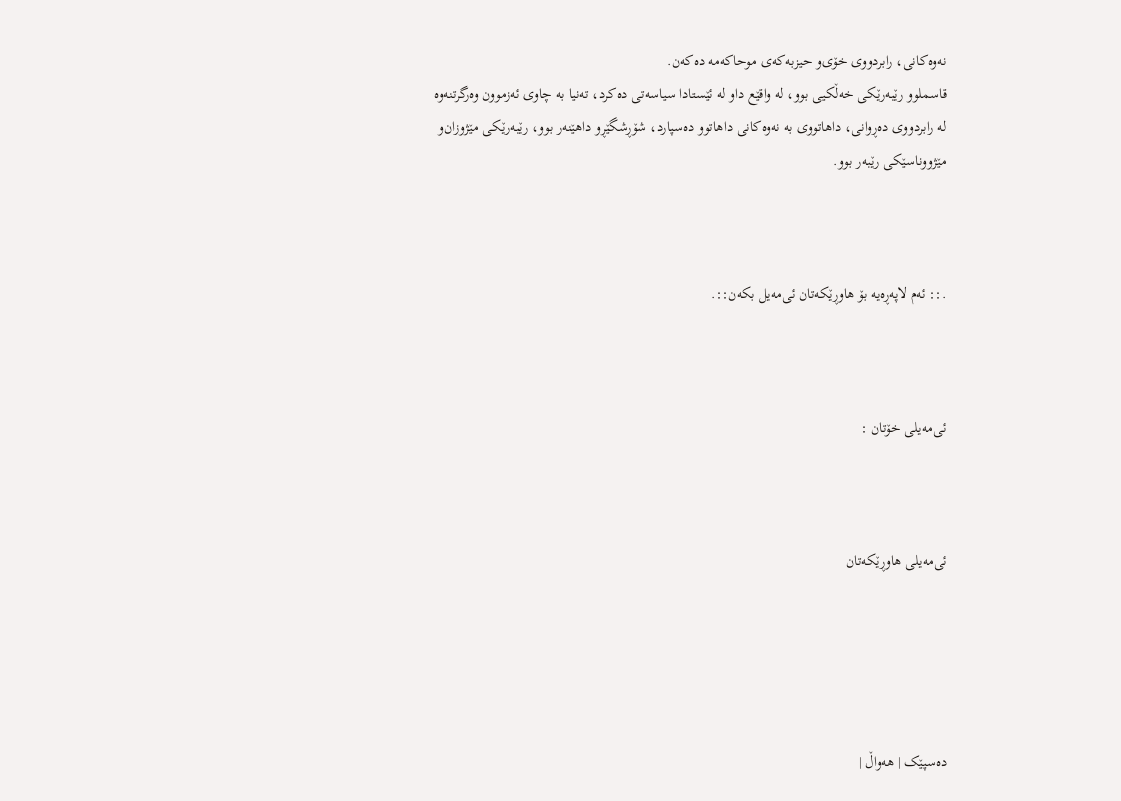نه‌وه‌كانی‌، رابردووی‌ خۆی‌و حیزبه‌كه‌ی‌ موحاكه‌مه‌ ده‌كه‌ن.
قاسملوو رێبه‌رێكی‌ خه‌ڵكیی‌ بوو، له‌ واقێع دا‌و له‌ ئێستادا سیاسه‌تی‌ ده‌كرد، ته‌نیا به‌ چاوی‌ ئه‌زموون وه‌رگرتنه‌وه‌ له‌ رابردووی‌ ده‌ڕوانی‌، داهاتووی‌ به‌ نه‌وه‌كانی‌ داهاتوو ده‌سپارد، شۆڕشگێڕ‌و داهێنه‌ر بوو، رێبه‌رێكی‌ مێژوزان‌و مێژووناسێكی‌ رێبه‌ر بوو.



.:: ئه‌م لاپه‌ڕه‌یه بۆ هاوڕێکه‌تان ئی‌مه‌یل بکه‌ن::.



ئی‌مه‌یلی خۆتان :



ئی‌مه‌یلی هاوڕێکه‌تان





ده‌سپێک | هه‌واڵ |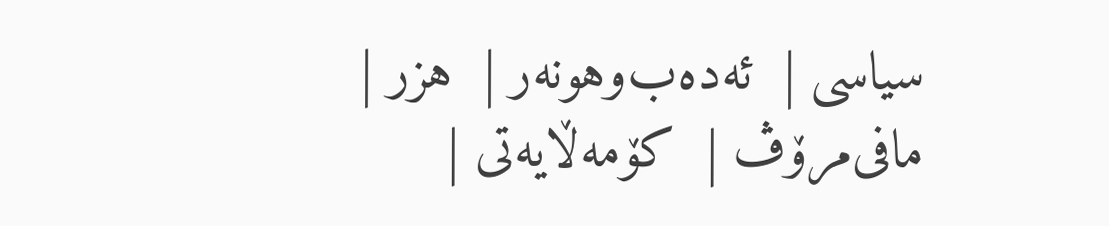سیاسی |  ئه‌ده‌ب‌وهونه‌ر |  هزر | مافی‌مرۆڤ |  کۆمه‌ڵایه‌تی |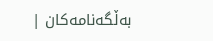به‌ڵگه‌نامه‌کان |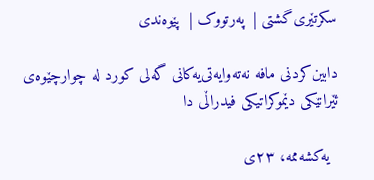سکرتێری‌گشتی |  په‌رتووک |  پێوه‌ندی

دابین‌كردنی‌ مافه‌ نه‌ته‌وایه‌تی‌یه‌کانی گه‌لی‌ كورد له‌ چوارچێوه‌ی ئێرانێکی دێموكراتیكی‌ فیدراڵی‌ دا

  یه‌کشه‌ممه، ۲۳‌ی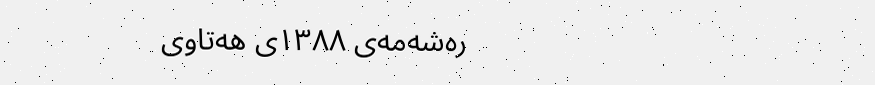ره‌شه‌مه‌ی ۱۳۸۸ی هه‌تاوی